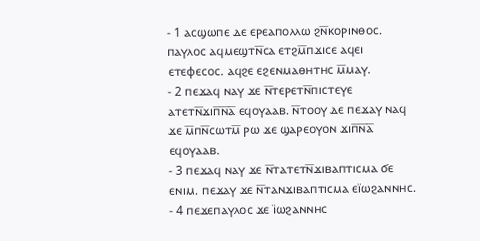- 1 ⲁⲥϣⲱⲡⲉ ⲇⲉ ⲉⲣⲉⲁⲡⲟⲗⲗⲱ ϩⲛ̅ⲕⲟⲣⲓⲛⲑⲟⲥ. ⲡⲁⲩⲗⲟⲥ ⲁϥⲙⲉϣⲧⲛ̅ⲥⲁ ⲉⲧϩⲙ̅ⲡϫⲓⲥⲉ ⲁϥⲉⲓ ⲉⲧⲉⲫⲉⲥⲟⲥ. ⲁϥϩⲉ ⲉϩⲉⲛⲙⲁⲑⲏⲧⲏⲥ ⲙ̅ⲙⲁⲩ.
- 2 ⲡⲉϫⲁϥ ⲛⲁⲩ ϫⲉ ⲛ̅ⲧⲉⲣⲉⲧⲛ̅ⲡⲓⲥⲧⲉⲩⲉ ⲁⲧⲉⲧⲛ̅ϫⲓⲡ̅ⲛ̅ⲁ̅ ⲉϥⲟⲩⲁⲁⲃ. ⲛ̅ⲧⲟⲟⲩ ⲇⲉ ⲡⲉϫⲁⲩ ⲛⲁϥ ϫⲉ ⲙ̅ⲡⲛ̅ⲥⲱⲧⲙ̅ ⲣⲱ ϫⲉ ϣⲁⲣⲉⲟⲩⲟⲛ ϫⲓⲡ̅ⲛ̅ⲁ̅ ⲉϥⲟⲩⲁⲁⲃ.
- 3 ⲡⲉϫⲁϥ ⲛⲁⲩ ϫⲉ ⲛ̅ⲧⲁⲧⲉⲧⲛ̅ϫⲓⲃⲁⲡⲧⲓⲥⲙⲁ ϭⲉ ⲉⲛⲓⲙ. ⲡⲉϫⲁⲩ ϫⲉ ⲛ̅ⲧⲁⲛϫⲓⲃⲁⲡⲧⲓⲥⲙⲁ ⲉⲓ̈ⲱϩⲁⲛⲛⲏⲥ.
- 4 ⲡⲉϫⲉⲡⲁⲩⲗⲟⲥ ϫⲉ ⲓ̈ⲱϩⲁⲛⲛⲏⲥ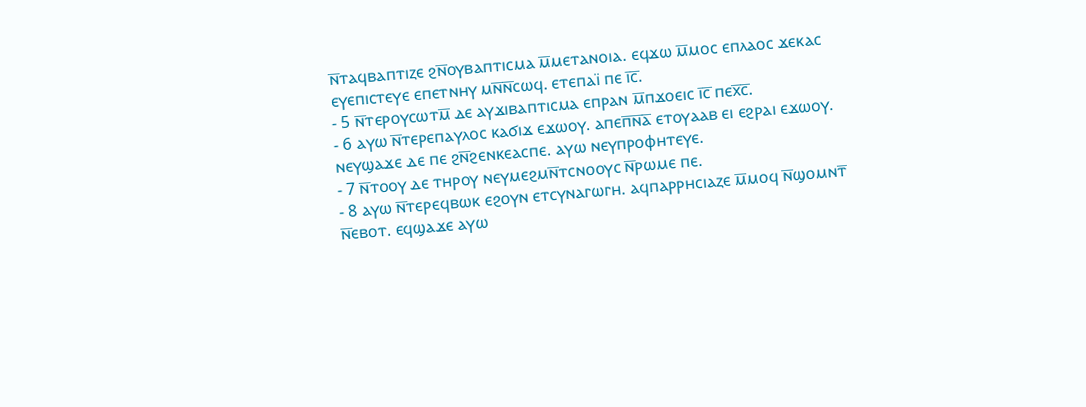ⲛ̅ⲧⲁϥⲃⲁⲡⲧⲓⲍⲉ ϩⲛ̅ⲟⲩⲃⲁⲡⲧⲓⲥⲙⲁ ⲙ̅ⲙⲉⲧⲁⲛⲟⲓⲁ. ⲉϥϫⲱ ⲙ̅ⲙⲟⲥ ⲉⲡⲗⲁⲟⲥ ϫⲉⲕⲁⲥ ⲉⲩⲉⲡⲓⲥⲧⲉⲩⲉ ⲉⲡⲉⲧⲛⲏⲩ ⲙⲛ̅ⲛ̅ⲥⲱϥ. ⲉⲧⲉⲡⲁⲓ̈ ⲡⲉ ⲓ̅ⲥ̅.
- 5 ⲛ̅ⲧⲉⲣⲟⲩⲥⲱⲧⲙ̅ ⲇⲉ ⲁⲩϫⲓⲃⲁⲡⲧⲓⲥⲙⲁ ⲉⲡⲣⲁⲛ ⲙ̅ⲡϫⲟⲉⲓⲥ ⲓ̅ⲥ̅ ⲡⲉⲭ̅ⲥ̅.
- 6 ⲁⲩⲱ ⲛ̅ⲧⲉⲣⲉⲡⲁⲩⲗⲟⲥ ⲕⲁϭⲓϫ ⲉϫⲱⲟⲩ. ⲁⲡⲉⲡ̅ⲛ̅ⲁ̅ ⲉⲧⲟⲩⲁⲁⲃ ⲉⲓ ⲉϩⲣⲁⲓ ⲉϫⲱⲟⲩ. ⲛⲉⲩϣⲁϫⲉ ⲇⲉ ⲡⲉ ϩⲛ̅ϩⲉⲛⲕⲉⲁⲥⲡⲉ. ⲁⲩⲱ ⲛⲉⲩⲡⲣⲟⲫⲏⲧⲉⲩⲉ.
- 7 ⲛ̅ⲧⲟⲟⲩ ⲇⲉ ⲧⲏⲣⲟⲩ ⲛⲉⲩⲙⲉϩⲙⲛ̅ⲧⲥⲛⲟⲟⲩⲥ ⲛ̅ⲣⲱⲙⲉ ⲡⲉ.
- 8 ⲁⲩⲱ ⲛ̅ⲧⲉⲣⲉϥⲃⲱⲕ ⲉϩⲟⲩⲛ ⲉⲧⲥⲩⲛⲁⲅⲱⲅⲏ. ⲁϥⲡⲁⲣⲣⲏⲥⲓⲁⲍⲉ ⲙ̅ⲙⲟϥ ⲛ̅ϣⲟⲙⲛⲧ̅ ⲛ̅ⲉⲃⲟⲧ. ⲉϥϣⲁϫⲉ ⲁⲩⲱ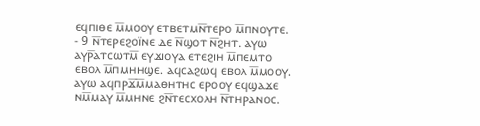ⲉϥⲡⲓⲑⲉ ⲙ̅ⲙⲟⲟⲩ ⲉⲧⲃⲉⲧⲙⲛ̅ⲧⲉⲣⲟ ⲙ̅ⲡⲛⲟⲩⲧⲉ.
- 9 ⲛ̅ⲧⲉⲣⲉϩⲟⲓ̈ⲛⲉ ⲇⲉ ⲛ̅ϣⲟⲧ ⲛ̅ϩⲏⲧ. ⲁⲩⲱ ⲁⲩⲣ̅ⲁⲧⲥⲱⲧⲙ̅ ⲉⲩϫⲓⲟⲩⲁ ⲉⲧⲉϩⲓⲏ ⲙ̅ⲡⲉⲙⲧⲟ ⲉⲃⲟⲗ ⲙ̅ⲡⲙⲏⲏϣⲉ. ⲁϥⲥⲁϩⲱϥ ⲉⲃⲟⲗ ⲙ̅ⲙⲟⲟⲩ. ⲁⲩⲱ ⲁϥⲡⲣϫ̅ⲙ̅ⲙⲁⲑⲏⲧⲏⲥ ⲉⲣⲟⲟⲩ ⲉϥϣⲁϫⲉ ⲛⲙ̅ⲙⲁⲩ ⲙ̅ⲙⲏⲛⲉ ϩⲛ̅ⲧⲉⲥⲭⲟⲗⲏ ⲛ̅ⲧⲏⲣⲁⲛⲟⲥ.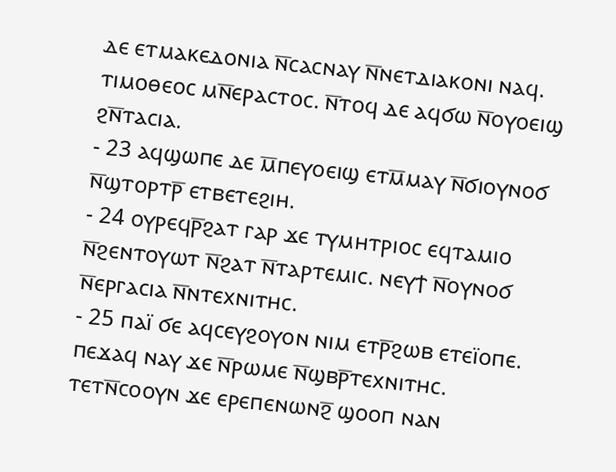ⲇⲉ ⲉⲧⲙⲁⲕⲉⲇⲟⲛⲓⲁ ⲛ̅ⲥⲁⲥⲛⲁⲩ ⲛ̅ⲛⲉⲧⲇⲓⲁⲕⲟⲛⲓ ⲛⲁϥ. ⲧⲓⲙⲟⲑⲉⲟⲥ ⲙⲛ̅ⲉⲣⲁⲥⲧⲟⲥ. ⲛ̅ⲧⲟϥ ⲇⲉ ⲁϥϭⲱ ⲛ̅ⲟⲩⲟⲉⲓϣ ϩⲛ̅ⲧⲁⲥⲓⲁ.
- 23 ⲁϥϣⲱⲡⲉ ⲇⲉ ⲙ̅ⲡⲉⲩⲟⲉⲓϣ ⲉⲧⲙ̅ⲙⲁⲩ ⲛ̅ϭⲓⲟⲩⲛⲟϭ ⲛ̅ϣⲧⲟⲣⲧⲣ̅ ⲉⲧⲃⲉⲧⲉϩⲓⲏ.
- 24 ⲟⲩⲣⲉϥⲣ̅ϩⲁⲧ ⲅⲁⲣ ϫⲉ ⲧⲩⲙⲏⲧⲣⲓⲟⲥ ⲉϥⲧⲁⲙⲓⲟ ⲛ̅ϩⲉⲛⲧⲟⲩⲱⲧ ⲛ̅ϩⲁⲧ ⲛ̅ⲧⲁⲣⲧⲉⲙⲓⲥ. ⲛⲉⲩϯ ⲛ̅ⲟⲩⲛⲟϭ ⲛ̅ⲉⲣⲅⲁⲥⲓⲁ ⲛ̅ⲛⲧⲉⲭⲛⲓⲧⲏⲥ.
- 25 ⲡⲁⲓ̈ ϭⲉ ⲁϥⲥⲉⲩϩⲟⲩⲟⲛ ⲛⲓⲙ ⲉⲧⲣ̅ϩⲱⲃ ⲉⲧⲉⲓ̈ⲟⲡⲉ. ⲡⲉϫⲁϥ ⲛⲁⲩ ϫⲉ ⲛ̅ⲣⲱⲙⲉ ⲛ̅ϣⲃⲣ̅ⲧⲉⲭⲛⲓⲧⲏⲥ. ⲧⲉⲧⲛ̅ⲥⲟⲟⲩⲛ ϫⲉ ⲉⲣⲉⲡⲉⲛⲱⲛϩ̅ ϣⲟⲟⲡ ⲛⲁⲛ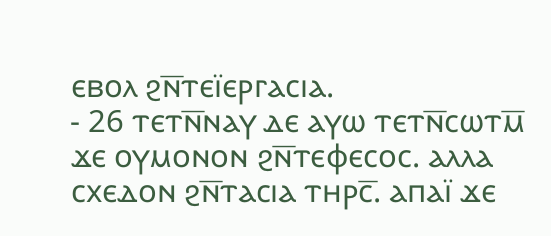ⲉⲃⲟⲗ ϩⲛ̅ⲧⲉⲓ̈ⲉⲣⲅⲁⲥⲓⲁ.
- 26 ⲧⲉⲧⲛ̅ⲛⲁⲩ ⲇⲉ ⲁⲩⲱ ⲧⲉⲧⲛ̅ⲥⲱⲧⲙ̅ ϫⲉ ⲟⲩⲙⲟⲛⲟⲛ ϩⲛ̅ⲧⲉⲫⲉⲥⲟⲥ. ⲁⲗⲗⲁ ⲥⲭⲉⲇⲟⲛ ϩⲛ̅ⲧⲁⲥⲓⲁ ⲧⲏⲣⲥ̅. ⲁⲡⲁⲓ̈ ϫⲉ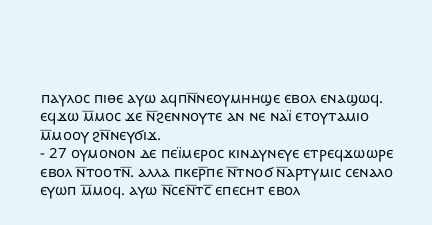ⲡⲁⲩⲗⲟⲥ ⲡⲓⲑⲉ ⲁⲩⲱ ⲁϥⲡⲛ̅ⲛⲉⲟⲩⲙⲏⲏϣⲉ ⲉⲃⲟⲗ ⲉⲛⲁϣⲱϥ. ⲉϥϫⲱ ⲙ̅ⲙⲟⲥ ϫⲉ ⲛ̅ϩⲉⲛⲛⲟⲩⲧⲉ ⲁⲛ ⲛⲉ ⲛⲁⲓ̈ ⲉⲧⲟⲩⲧⲁⲙⲓⲟ ⲙ̅ⲙⲟⲟⲩ ϩⲛ̅ⲛⲉⲩϭⲓϫ.
- 27 ⲟⲩⲙⲟⲛⲟⲛ ⲇⲉ ⲡⲉⲓ̈ⲙⲉⲣⲟⲥ ⲕⲓⲛⲇⲩⲛⲉⲩⲉ ⲉⲧⲣⲉϥϫⲱⲱⲣⲉ ⲉⲃⲟⲗ ⲛ̅ⲧⲟⲟⲧⲛ̅. ⲁⲗⲗⲁ ⲡⲕⲉⲣ̅ⲡⲉ ⲛ̅ⲧⲛⲟϭ ⲛ̅ⲁⲣⲧⲩⲙⲓⲥ ⲥⲉⲛⲁⲗⲟ ⲉⲩⲱⲡ ⲙ̅ⲙⲟϥ. ⲁⲩⲱ ⲛ̅ⲥⲉⲛ̅ⲧⲥ̅ ⲉⲡⲉⲥⲏⲧ ⲉⲃⲟⲗ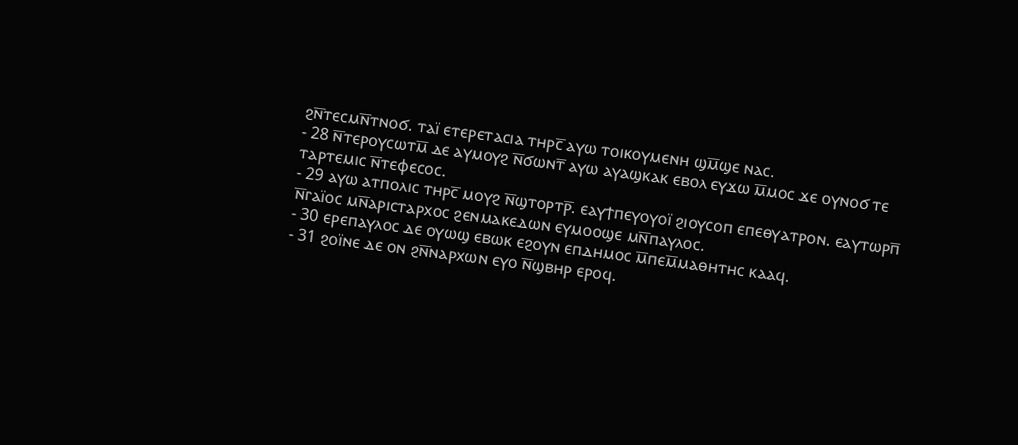ϩⲛ̅ⲧⲉⲥⲙⲛ̅ⲧⲛⲟϭ. ⲧⲁⲓ̈ ⲉⲧⲉⲣⲉⲧⲁⲥⲓⲁ ⲧⲏⲣⲥ̅ ⲁⲩⲱ ⲧⲟⲓⲕⲟⲩⲙⲉⲛⲏ ϣⲙ̅ϣⲉ ⲛⲁⲥ.
- 28 ⲛ̅ⲧⲉⲣⲟⲩⲥⲱⲧⲙ̅ ⲇⲉ ⲁⲩⲙⲟⲩϩ ⲛ̅ϭⲱⲛⲧ̅ ⲁⲩⲱ ⲁⲩⲁϣⲕⲁⲕ ⲉⲃⲟⲗ ⲉⲩϫⲱ ⲙ̅ⲙⲟⲥ ϫⲉ ⲟⲩⲛⲟϭ ⲧⲉ ⲧⲁⲣⲧⲉⲙⲓⲥ ⲛ̅ⲧⲉⲫⲉⲥⲟⲥ.
- 29 ⲁⲩⲱ ⲁⲧⲡⲟⲗⲓⲥ ⲧⲏⲣⲥ̅ ⲙⲟⲩϩ ⲛ̅ϣⲧⲟⲣⲧⲣ̅. ⲉⲁⲩϯⲡⲉⲩⲟⲩⲟⲓ̈ ϩⲓⲟⲩⲥⲟⲡ ⲉⲡⲉⲑⲩⲁⲧⲣⲟⲛ. ⲉⲁⲩⲧⲱⲣⲡ̅ ⲛ̅ⲅⲁⲓ̈ⲟⲥ ⲙⲛ̅ⲁⲣⲓⲥⲧⲁⲣⲭⲟⲥ ϩⲉⲛⲙⲁⲕⲉⲇⲱⲛ ⲉⲩⲙⲟⲟϣⲉ ⲙⲛ̅ⲡⲁⲩⲗⲟⲥ.
- 30 ⲉⲣⲉⲡⲁⲩⲗⲟⲥ ⲇⲉ ⲟⲩⲱϣ ⲉⲃⲱⲕ ⲉϩⲟⲩⲛ ⲉⲡⲇⲏⲙⲟⲥ ⲙ̅ⲡⲉⲙ̅ⲙⲁⲑⲏⲧⲏⲥ ⲕⲁⲁϥ.
- 31 ϩⲟⲓ̈ⲛⲉ ⲇⲉ ⲟⲛ ϩⲛ̅ⲛⲁⲣⲭⲱⲛ ⲉⲩⲟ ⲛ̅ϣⲃⲏⲣ ⲉⲣⲟϥ.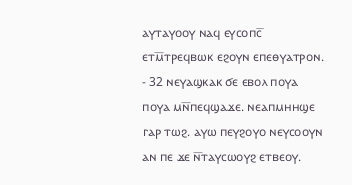ⲁⲩⲧⲁⲩⲟⲟⲩ ⲛⲁϥ ⲉⲩⲥⲟⲡⲥ̅ ⲉⲧⲙ̅ⲧⲣⲉϥⲃⲱⲕ ⲉϩⲟⲩⲛ ⲉⲡⲉⲑⲩⲁⲧⲣⲟⲛ.
- 32 ⲛⲉⲩⲁϣⲕⲁⲕ ϭⲉ ⲉⲃⲟⲗ ⲡⲟⲩⲁ ⲡⲟⲩⲁ ⲙⲛ̅ⲡⲉϥϣⲁϫⲉ. ⲛⲉⲁⲡⲙⲏⲏϣⲉ ⲅⲁⲣ ⲧⲱϩ. ⲁⲩⲱ ⲡⲉⲩϩⲟⲩⲟ ⲛⲉⲩⲥⲟⲟⲩⲛ ⲁⲛ ⲡⲉ ϫⲉ ⲛ̅ⲧⲁⲩⲥⲱⲟⲩϩ ⲉⲧⲃⲉⲟⲩ.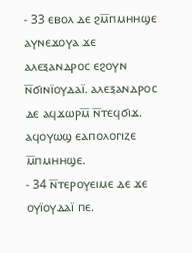- 33 ⲉⲃⲟⲗ ⲇⲉ ϩⲙ̅ⲡⲙⲏⲏϣⲉ ⲁⲩⲛⲉϫⲟⲩⲁ ϫⲉ ⲁⲗⲉⲝⲁⲛⲇⲣⲟⲥ ⲉϩⲟⲩⲛ ⲛ̅ϭⲓⲛⲓ̈ⲟⲩⲇⲁⲓ̈. ⲁⲗⲉⲝⲁⲛⲇⲣⲟⲥ ⲇⲉ ⲁϥϫⲱⲣⲙ̅ ⲛ̅ⲧⲉϥϭⲓϫ. ⲁϥⲟⲩⲱϣ ⲉⲁⲡⲟⲗⲟⲅⲓⲍⲉ ⲙ̅ⲡⲙⲏⲏϣⲉ.
- 34 ⲛ̅ⲧⲉⲣⲟⲩⲉⲓⲙⲉ ⲇⲉ ϫⲉ ⲟⲩⲓ̈ⲟⲩⲇⲁⲓ̈ ⲡⲉ.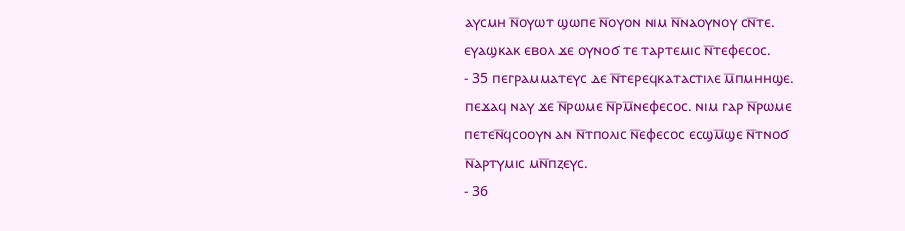ⲁⲩⲥⲙⲏ ⲛ̅ⲟⲩⲱⲧ ϣⲱⲡⲉ ⲛ̅ⲟⲩⲟⲛ ⲛⲓⲙ ⲛ̅ⲛⲁⲟⲩⲛⲟⲩ ⲥⲛ̅ⲧⲉ. ⲉⲩⲁϣⲕⲁⲕ ⲉⲃⲟⲗ ϫⲉ ⲟⲩⲛⲟϭ ⲧⲉ ⲧⲁⲣⲧⲉⲙⲓⲥ ⲛ̅ⲧⲉⲫⲉⲥⲟⲥ.
- 35 ⲡⲉⲅⲣⲁⲙⲙⲁⲧⲉⲩⲥ ⲇⲉ ⲛ̅ⲧⲉⲣⲉϥⲕⲁⲧⲁⲥⲧⲓⲗⲉ ⲙ̅ⲡⲙⲏⲏϣⲉ. ⲡⲉϫⲁϥ ⲛⲁⲩ ϫⲉ ⲛ̅ⲣⲱⲙⲉ ⲛ̅ⲣⲙ̅ⲛⲉⲫⲉⲥⲟⲥ. ⲛⲓⲙ ⲅⲁⲣ ⲛ̅ⲣⲱⲙⲉ ⲡⲉⲧⲉⲛ̅ϥⲥⲟⲟⲩⲛ ⲁⲛ ⲛ̅ⲧⲡⲟⲗⲓⲥ ⲛ̅ⲉⲫⲉⲥⲟⲥ ⲉⲥϣⲙ̅ϣⲉ ⲛ̅ⲧⲛⲟϭ ⲛ̅ⲁⲣⲧⲩⲙⲓⲥ ⲙⲛ̅ⲡⲍⲉⲩⲥ.
- 36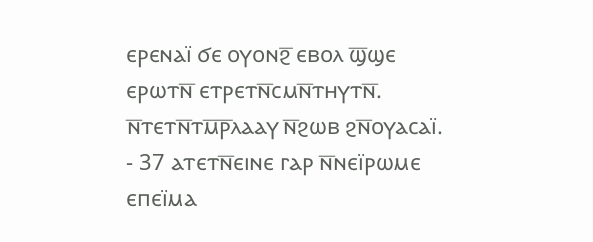ⲉⲣⲉⲛⲁⲓ̈ ϭⲉ ⲟⲩⲟⲛϩ̅ ⲉⲃⲟⲗ ϣ̅ϣⲉ ⲉⲣⲱⲧⲛ̅ ⲉⲧⲣⲉⲧⲛ̅ⲥⲙⲛ̅ⲧⲏⲩⲧⲛ̅. ⲛ̅ⲧⲉⲧⲛ̅ⲧⲙ̅ⲣ̅ⲗⲁⲁⲩ ⲛ̅ϩⲱⲃ ϩⲛ̅ⲟⲩⲁⲥⲁⲓ̈.
- 37 ⲁⲧⲉⲧⲛ̅ⲉⲓⲛⲉ ⲅⲁⲣ ⲛ̅ⲛⲉⲓ̈ⲣⲱⲙⲉ ⲉⲡⲉⲓ̈ⲙⲁ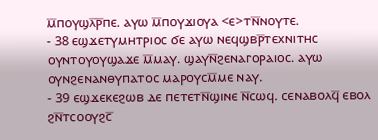ⲙ̅ⲡⲟⲩϣⲗ̅ⲣ̅ⲡⲉ. ⲁⲩⲱ ⲙ̅ⲡⲟⲩϫⲓⲟⲩⲁ <ⲉ>ⲧⲛ̅ⲛⲟⲩⲧⲉ.
- 38 ⲉϣϫⲉⲧⲩⲙⲏⲧⲣⲓⲟⲥ ϭⲉ ⲁⲩⲱ ⲛⲉϥϣⲃⲣ̅ⲧⲉⲭⲛⲓⲧⲏⲥ ⲟⲩⲛⲧⲟⲩⲟⲩϣⲁϫⲉ ⲙ̅ⲙⲁⲩ. ϣⲁⲩⲛ̅ϩⲉⲛⲁⲅⲟⲣⲁⲓⲟⲥ. ⲁⲩⲱ ⲟⲩⲛϩⲉⲛⲁⲛⲑⲩⲡⲁⲧⲟⲥ ⲙⲁⲣⲟⲩⲥⲙ̅ⲙⲉ ⲛⲁⲩ.
- 39 ⲉϣϫⲉⲕⲉϩⲱⲃ ⲇⲉ ⲡⲉⲧⲉⲧⲛ̅ϣⲓⲛⲉ ⲛ̅ⲥⲱϥ. ⲥⲉⲛⲁⲃⲟⲗϥ̅ ⲉⲃⲟⲗ ϩⲛ̅ⲧⲥⲟⲟⲩϩⲥ̅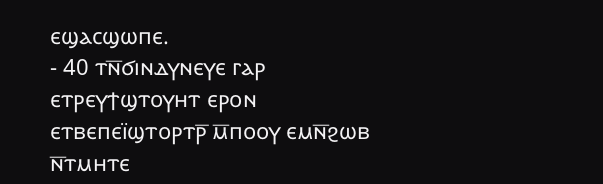ⲉϣⲁⲥϣⲱⲡⲉ.
- 40 ⲧⲛ̅ϭⲓⲛⲇⲩⲛⲉⲩⲉ ⲅⲁⲣ ⲉⲧⲣⲉⲩϯϣⲧⲟⲩⲏⲧ ⲉⲣⲟⲛ ⲉⲧⲃⲉⲡⲉⲓ̈ϣⲧⲟⲣⲧⲣ̅ ⲙ̅ⲡⲟⲟⲩ ⲉⲙⲛ̅ϩⲱⲃ ⲛ̅ⲧⲙⲏⲧⲉ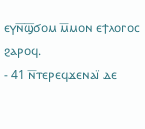ⲉⲩⲛ̅ϣ̅ϭⲟⲙ ⲙ̅ⲙⲟⲛ ⲉϯⲗⲟⲅⲟⲥ ϩⲁⲣⲟϥ.
- 41 ⲛ̅ⲧⲉⲣⲉϥϫⲉⲛⲁⲓ̈ ⲇⲉ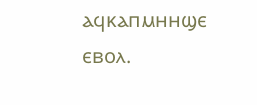ⲁϥⲕⲁⲡⲙⲏⲏϣⲉ ⲉⲃⲟⲗ.